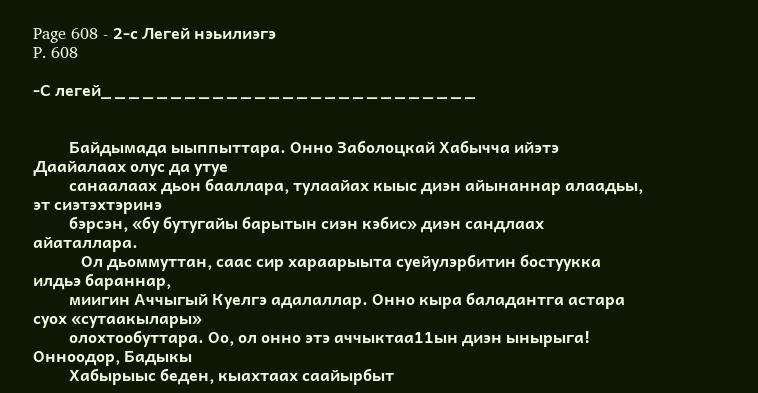Page 608 - 2-с Легей нэьилиэгэ
P. 608

-С легей_ _ _ _ _ _ _ _ _ _ _ _ _ _ _ _ _ _ _ _ _ _ _ _ _ _ _


         Байдымада ыыппыттара. Онно Заболоцкай Хабычча ийэтэ Даайалаах олус да утуе
         санаалаах дьон бааллара, тулаайах кыыс диэн айынаннар алаадьы, эт сиэтэхтэринэ
         бэрсэн, «бу бутугайы барытын сиэн кэбис» диэн сандлаах айаталлара.
            Ол дьоммуттан, саас сир хараарыыта суейулэрбитин бостуукка илдьэ бараннар,
         миигин Аччыгый Куелгэ адалаллар. Онно кыра баладантга астара суох «сутаакылары»
         олохтообуттара. Оо, ол онно этэ аччыктаа11ын диэн ынырыга! Онноодор, Бадыкы
         Хабырыыс беден, кыахтаах саайырбыт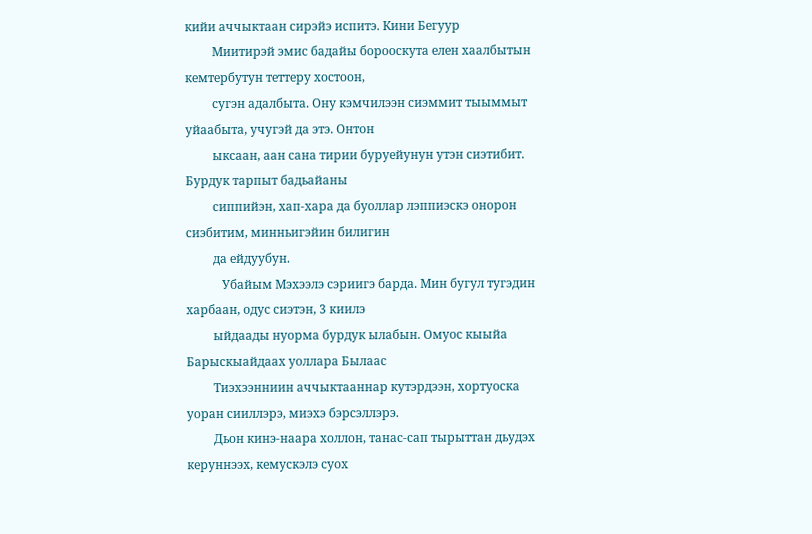кийи аччыктаан сирэйэ испитэ. Кини Бегуур
         Миитирэй эмис бадайы борооскута елен хаалбытын кемтербутун теттеру хостоон,
         сугэн адалбыта. Ону кэмчилээн сиэммит тыыммыт уйаабыта, учугэй да этэ. Онтон
         ыксаан, аан сана тирии буруейунун утэн сиэтибит. Бурдук тарпыт бадьайаны
         сиппийэн, хап-хара да буоллар лэппиэскэ онорон сиэбитим, минньигэйин билигин
         да ейдуубун.
            Убайым Мэхээлэ сэриигэ барда. Мин бугул тугэдин харбаан, одус сиэтэн, 3 киилэ
         ыйдаады нуорма бурдук ылабын. Омуос кыыйа Барыскыайдаах уоллара Былаас
         Тиэхээнниин аччыктааннар кутэрдээн, хортуоска уоран сииллэрэ, миэхэ бэрсэллэрэ.
         Дьон кинэ-наара холлон, танас-сап тырыттан дьудэх керуннээх, кемускэлэ суох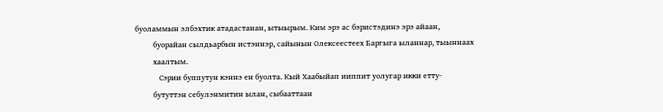буоламмын элбэхтик атадастанан, ытыырым. Ким эрэ ас бэристэдинэ эрэ айаан,
         буорайан сылдьарбын истэннэр, сайынын Олексеестеех Баргыга ыланнар, тыыннаах
         хаалтым.
            Сэрии буппутун кэннэ ен буолта. Кый Хаабыйап ииппит уолугар икки етту-
         бутуттэн себулэнмитин ылан, сыбааттаан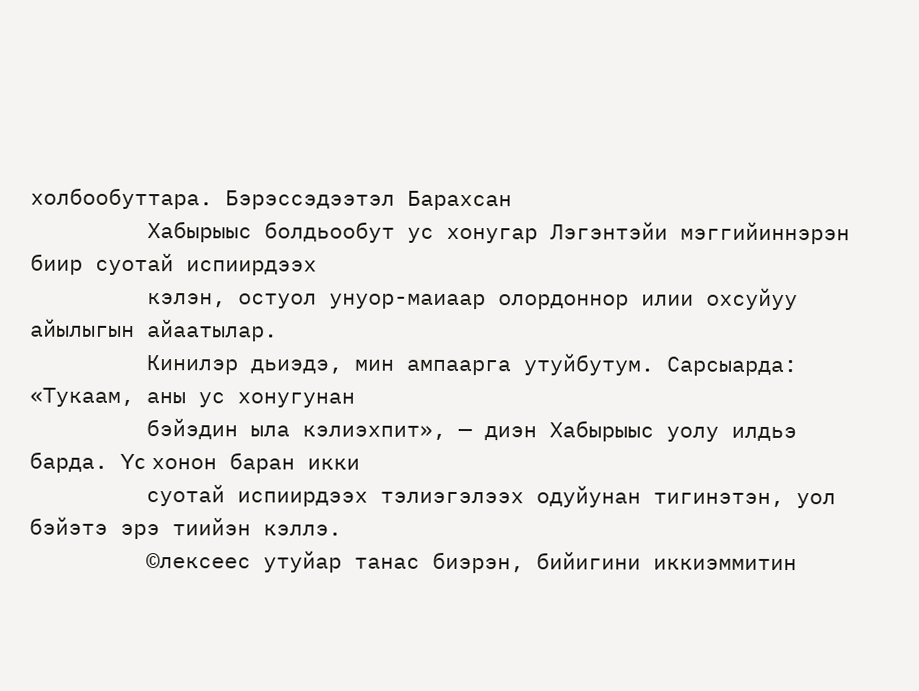холбообуттара. Бэрэссэдээтэл Барахсан
         Хабырыыс болдьообут ус хонугар Лэгэнтэйи мэггийиннэрэн биир суотай испиирдээх
         кэлэн, остуол унуор-маиаар олордоннор илии охсуйуу айылыгын айаатылар.
         Кинилэр дьиэдэ, мин ампаарга утуйбутум. Сарсыарда: «Тукаам, аны ус хонугунан
         бэйэдин ыла кэлиэхпит», — диэн Хабырыыс уолу илдьэ барда. Yc хонон баран икки
         суотай испиирдээх тэлиэгэлээх одуйунан тигинэтэн, уол бэйэтэ эрэ тиийэн кэллэ.
         ©лексеес утуйар танас биэрэн, бийигини иккиэммитин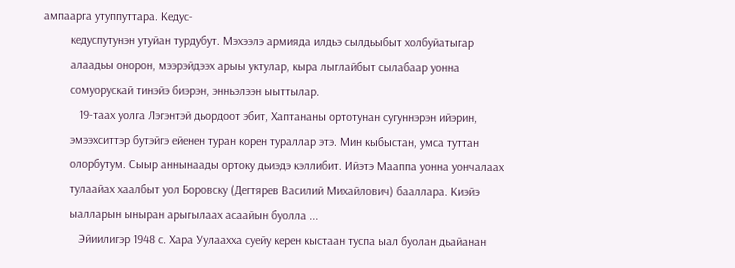ампаарга утуппуттара. Кедус-
         кедуспутунэн утуйан турдубут. Мэхээлэ армияда илдьэ сылдьыбыт холбуйатыгар
         алаадьы онорон, мээрэйдээх арыы уктулар, кыра лыглайбыт сылабаар уонна
         сомуорускай тинэйэ биэрэн, энньэлээн ыыттылар.
            19-таах уолга Лэгэнтэй дьордоот эбит, Хаптананы ортотунан сугуннэрэн ийэрин,
         эмээхситтэр бутэйгэ ейенен туран корен тураллар этэ. Мин кыбыстан, умса туттан
         олорбутум. Сыыр аннынаады ортоку дьиэдэ кэллибит. Ийэтэ Мааппа уонна уончалаах
         тулаайах хаалбыт уол Боровску (Дегтярев Василий Михайлович) бааллара. Киэйэ
         ыалларын ыныран арыгылаах асаайын буолла ...
            Эйиилигэр 1948 с. Хара Уулаахха суейу керен кыстаан туспа ыал буолан дьайанан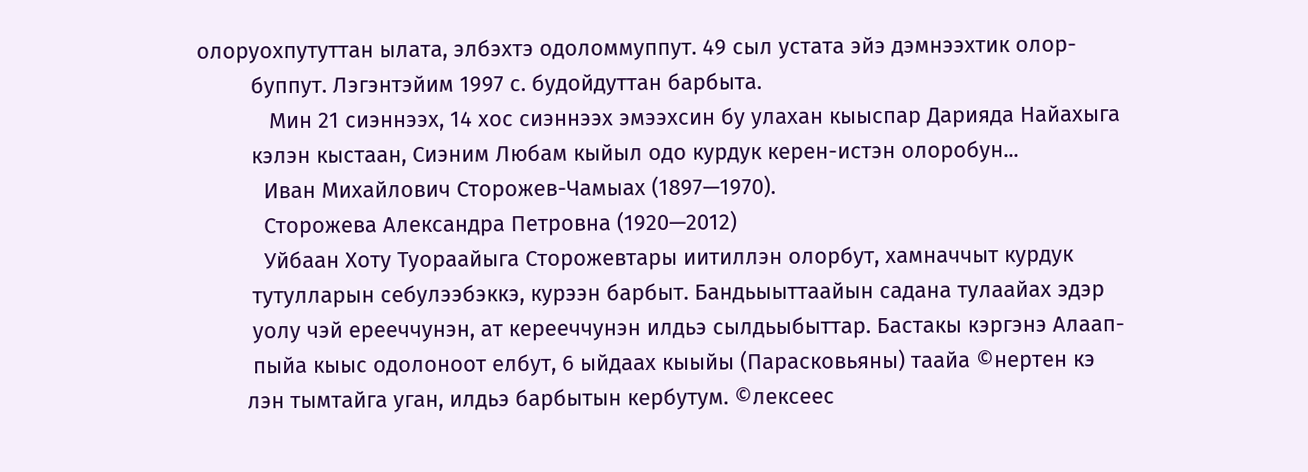олоруохпутуттан ылата, элбэхтэ одоломмуппут. 49 сыл устата эйэ дэмнээхтик олор-
         буппут. Лэгэнтэйим 1997 с. будойдуттан барбыта.
            Мин 21 сиэннээх, 14 хос сиэннээх эмээхсин бу улахан кыыспар Дарияда Найахыга
         кэлэн кыстаан, Сиэним Любам кыйыл одо курдук керен-истэн олоробун...
           Иван Михайлович Сторожев-Чамыах (1897—1970).
           Сторожева Александра Петровна (1920—2012)
           Уйбаан Хоту Туораайыга Сторожевтары иитиллэн олорбут, хамначчыт курдук
         тутулларын себулээбэккэ, курээн барбыт. Бандьыыттаайын садана тулаайах эдэр
         уолу чэй ерееччунэн, ат керееччунэн илдьэ сылдьыбыттар. Бастакы кэргэнэ Алаап-
         пыйа кыыс одолоноот елбут, 6 ыйдаах кыыйы (Парасковьяны) таайа ©нертен кэ
        лэн тымтайга уган, илдьэ барбытын кербутум. ©лексеес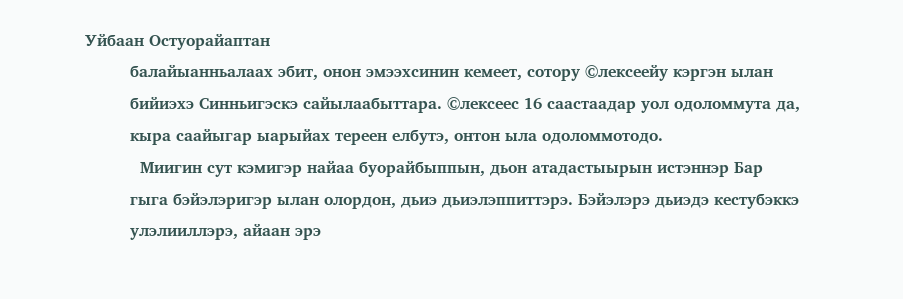Уйбаан Остуорайаптан
         балайыанньалаах эбит, онон эмээхсинин кемеет, сотору ©лексеейу кэргэн ылан
         бийиэхэ Синньигэскэ сайылаабыттара. ©лексеес 16 саастаадар уол одоломмута да,
         кыра саайыгар ыарыйах тереен елбутэ, онтон ыла одоломмотодо.
           Миигин сут кэмигэр найаа буорайбыппын, дьон атадастыырын истэннэр Бар
         гыга бэйэлэригэр ылан олордон, дьиэ дьиэлэппиттэрэ. Бэйэлэрэ дьиэдэ кестубэккэ
         улэлииллэрэ, айаан эрэ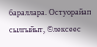бараллара. Остуорайап сылгыйыт, ©лексеес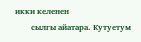икки келенен
        сылгы айатара. Кутуетум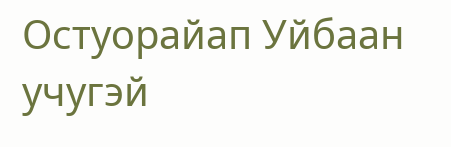Остуорайап Уйбаан учугэй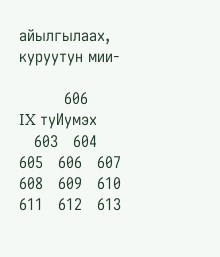айылгылаах, куруутун мии-

         606      IX туИумэх
   603   604   605   606   607   608   609   610   611   612   613